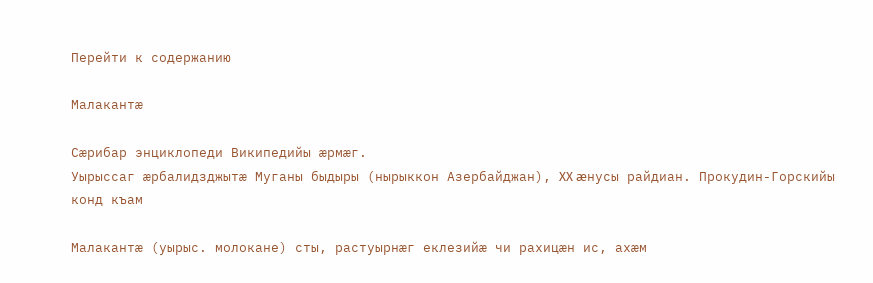Перейти к содержанию

Малакантæ

Сæрибар энциклопеди Википедийы æрмæг.
Уырыссаг æрбалидзджытæ Муганы быдыры (нырыккон Азербайджан), XX æнусы райдиан. Прокудин-Горскийы конд къам

Малакантæ (уырыс. молокане) сты, растуырнæг еклезийæ чи рахицæн ис, ахæм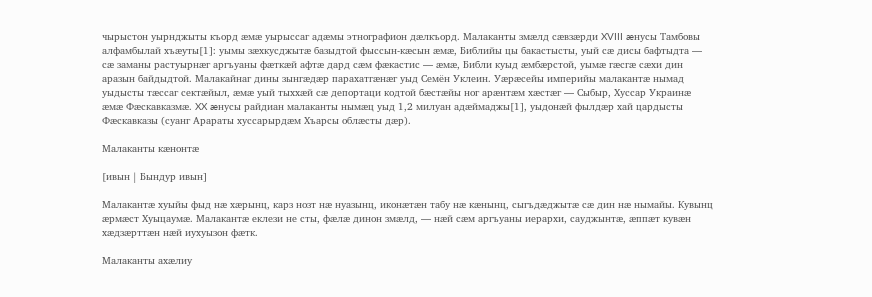чырыстон уырнджыты къорд æмæ уырыссаг адæмы этнографион дæлкъорд. Малаканты змæлд сæвзæрди XVIII æнусы Тамбовы алфамбылай хъæуты[1]: уымы зæхкусджытæ базыдтой фыссын-кæсын æмæ, Библийы цы бакастысты, уый сæ дисы бафтыдта — сæ заманы растуырнæг аргъуаны фæткæй афтæ дард сæм фæкастис — æмæ, Библи куыд æмбæрстой, уымæ гæсгæ сæхи дин аразын байдыдтой. Малакайнаг дины зынгæдæр парахатгæнæг уыд Семён Уклеин. Уæрæсейы империйы малакантæ нымад уыдысты тæссаг сектæйыл, æмæ уый тыххæй сæ депортаци кодтой бæстæйы ног арæнтæм хæстæг — Сыбыр, Хуссар Украинæ æмæ Фæскавказмæ. XX æнусы райдиан малаканты нымæц уыд 1,2 милуан адæймаджы[1], уыдонæй фылдæр хай цардысты Фæскавказы (суанг Арараты хуссарырдæм Хъарсы облæсты дæр).

Малаканты кæнонтæ

[ивын | Бындур ивын]

Малакантæ хуыйы фыд нæ хæрынц, карз нозт нæ нуазынц, иконæтæн табу нæ кæнынц, сыгъдæджытæ сæ дин нæ нымайы. Кувынц æрмæст Хуыцаумæ. Малакантæ еклези не сты, фæлæ динон змæлд, — нæй сæм аргъуаны иерархи, сауджынтæ, æппæт кувæн хæдзæрттæн нæй иухуызон фæтк.

Малаканты ахæлиу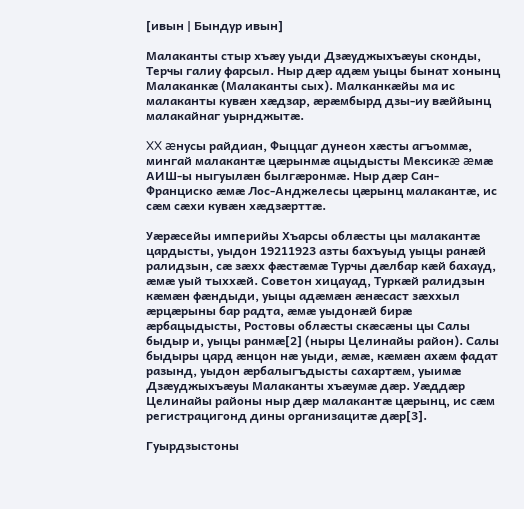[ивын | Бындур ивын]

Малаканты стыр хъæу уыди Дзæуджыхъæуы сконды, Терчы галиу фарсыл. Ныр дæр адæм уыцы бынат хонынц Малаканкæ (Малаканты сых). Малканкæйы ма ис малаканты кувæн хæдзар, æрæмбырд дзы-иу вæййынц малакайнаг уырнджытæ.

XX æнусы райдиан, Фыццаг дунеон хæсты агъоммæ, мингай малакантæ цæрынмæ ацыдысты Мексикæ æмæ АИШ-ы ныгуылæн былгæронмæ. Ныр дæр Сан-Франциско æмæ Лос-Анджелесы цæрынц малакантæ, ис сæм сæхи кувæн хæдзæрттæ.

Уæрæсейы империйы Хъарсы облæсты цы малакантæ цардысты, уыдон 19211923 азты бахъуыд уыцы ранæй ралидзын, сæ зæхх фæстæмæ Турчы дæлбар кæй бахауд, æмæ уый тыххæй. Советон хицауад, Туркæй ралидзын кæмæн фæндыди, уыцы адæмæн æнæсаст зæххыл æрцæрыны бар радта, æмæ уыдонæй бирæ æрбацыдысты, Ростовы облæсты скæсæны цы Салы быдыр и, уыцы ранмæ[2] (ныры Целинайы район). Салы быдыры цард æнцон нæ уыди, æмæ, кæмæн ахæм фадат разынд, уыдон æрбалыгъдысты сахартæм, уыимæ Дзæуджыхъæуы Малаканты хъæумæ дæр. Уæддæр Целинайы районы ныр дæр малакантæ цæрынц, ис сæм регистрацигонд дины организацитæ дæр[3].

Гуырдзыстоны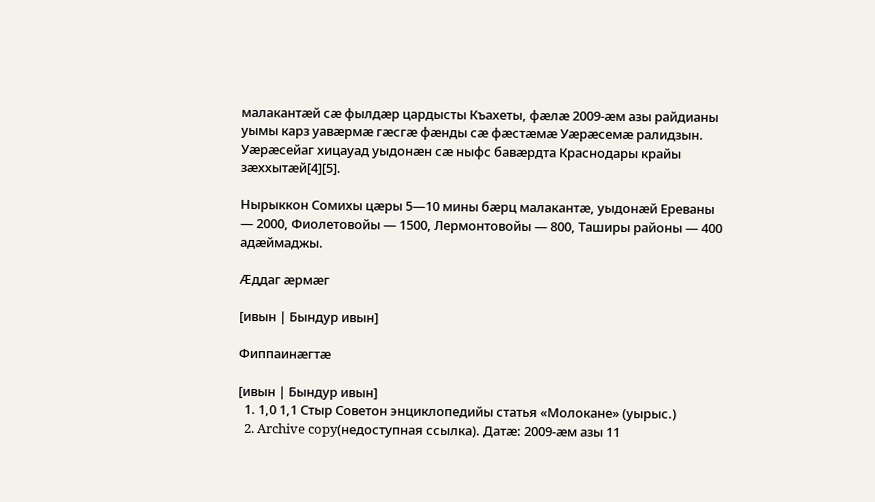малакантæй сæ фылдæр цардысты Къахеты, фæлæ 2009-æм азы райдианы уымы карз уавæрмæ гæсгæ фæнды сæ фæстæмæ Уæрæсемæ ралидзын. Уæрæсейаг хицауад уыдонæн сæ ныфс бавæрдта Краснодары крайы зæххытæй[4][5].

Нырыккон Сомихы цæры 5—10 мины бæрц малакантæ, уыдонæй Ереваны — 2000, Фиолетовойы — 1500, Лермонтовойы — 800, Таширы районы — 400 адæймаджы.

Æддаг æрмæг

[ивын | Бындур ивын]

Фиппаинæгтæ

[ивын | Бындур ивын]
  1. 1,0 1,1 Стыр Советон энциклопедийы статья «Молокане» (уырыс.)
  2. Archive copy(недоступная ссылка). Датæ: 2009-æм азы 11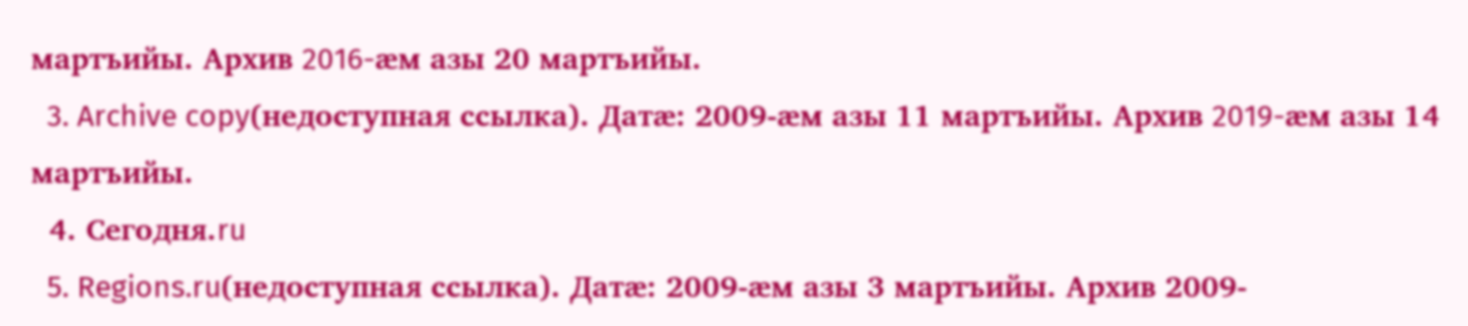мартъийы. Архив 2016-æм азы 20 мартъийы.
  3. Archive copy(недоступная ссылка). Датæ: 2009-æм азы 11 мартъийы. Архив 2019-æм азы 14 мартъийы.
  4. Сегодня.ru
  5. Regions.ru(недоступная ссылка). Датæ: 2009-æм азы 3 мартъийы. Архив 2009-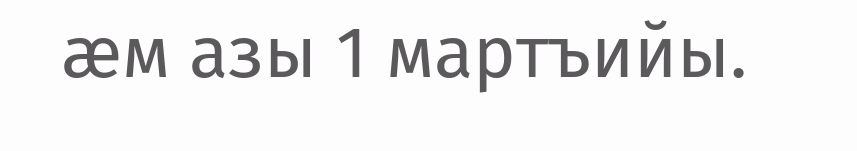æм азы 1 мартъийы.